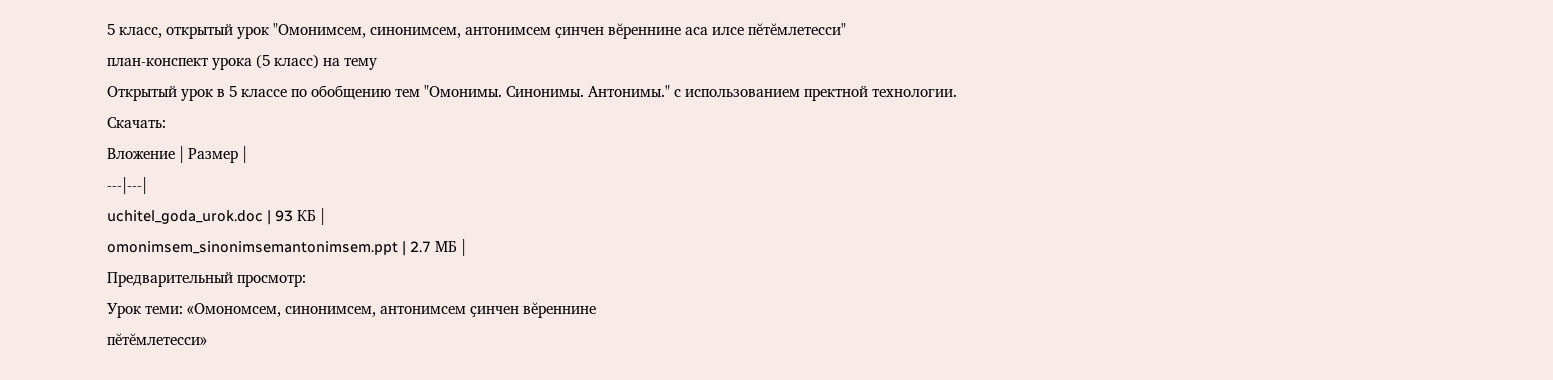5 класс, открытый урок "Омонимсем, синонимсем, антонимсем ҫинчен вĕреннине аса илсе пĕтĕмлетесси"
план-конспект урока (5 класс) на тему
Открытый урок в 5 классе по обобщению тем "Омонимы. Синонимы. Антонимы." с использованием пректной технологии.
Скачать:
Вложение | Размер |
---|---|
uchitel_goda_urok.doc | 93 КБ |
omonimsem_sinonimsemantonimsem.ppt | 2.7 МБ |
Предварительный просмотр:
Урок теми: «Омономсем, синонимсем, антонимсем ҫинчен вĕреннине
пĕтĕмлетесси»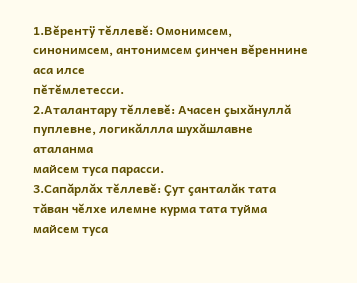1.Вĕрентӱ тĕллевĕ: Омонимсем, синонимсем, антонимсем ҫинчен вĕреннине аса илсе
пĕтĕмлетесси.
2.Аталантару тĕллевĕ: Ачасен ҫыхăнуллă пуплевне, логикăллла шухăшлавне аталанма
майсем туса парасси.
3.Сапăрлăх тĕллевĕ: Ҫут ҫанталăк тата тăван чĕлхе илемне курма тата туйма майсем туса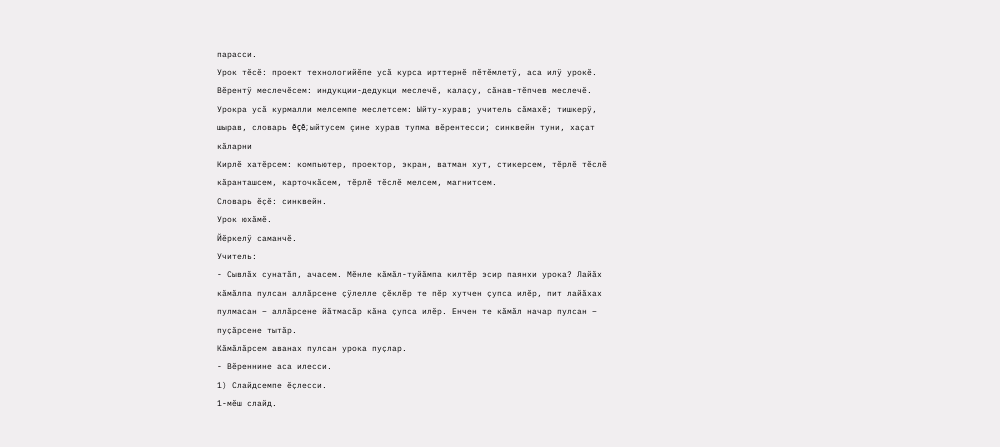парасси.
Урок тĕсĕ: проект технологийĕпе усă курса ирттернĕ пĕтĕмлетӱ, аса илӱ урокĕ.
Вĕрентӱ меслечĕсем: индукции-дедукци меслечĕ, калаҫу, сăнав-тĕпчев меслечĕ.
Урокра усă курмалли мелсемпе меслетсем: Ыйту-хурав; учитель сăмахĕ; тишкерÿ, шырав, словарь ĕçĕ; ыйтусем çине хурав тупма вĕрентесси; синквейн туни, хаҫат кăларни
Кирлĕ хатĕрсем: компьютер, проектор, экран, ватман хут, стикерсем, тĕрлĕ тĕслĕ кăранташсем, карточкăсем, тĕрлĕ тĕслĕ мелсем, магнитсем.
Словарь ĕҫĕ: синквейн.
Урок юхăмĕ.
Йĕркелӱ саманчĕ.
Учитель:
- Сывлăх сунатăп, ачасем. Мĕнле кăмăл-туйăмпа килтĕр эсир паянхи урока? Лайăх кăмăлпа пулсан аллăрсене ҫӱлелле ҫĕклĕр те пĕр хутчен ҫупса илĕр, пит лайăхах пулмасан – аллăрсене йăтмасăр кăна ҫупса илĕр. Енчен те кăмăл начар пулсан – пуҫăрсене тытăр.
Кăмăлăрсем аванах пулсан урока пуҫлар.
- Вĕреннине аса илесси.
1) Слайдсемпе ĕҫлесси.
1-мĕш слайд.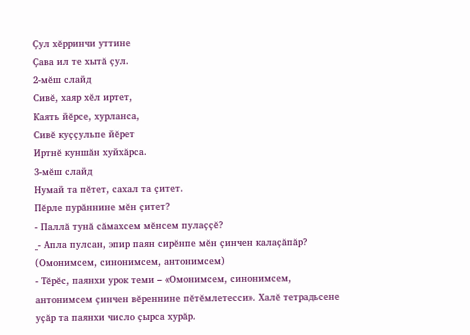Ҫул хĕрринчи уттине
Ҫава ил те хытă ҫул.
2-мĕш слайд
Сивĕ, хаяр хĕл иртет,
Каять йĕрсе, хурланса,
Сивĕ куҫҫульпе йĕрет
Иртнĕ куншăн хуйхăрса.
3-мĕш слайд
Нумай та пĕтет, сахал та ҫитет.
Пĕрле пурăннине мĕн ҫитет?
- Паллă тунă сăмахсем мĕнсем пулаҫҫĕ?
_- Апла пулсан, эпир паян сирĕнпе мĕн ҫинчен калаҫăпăр? (Омонимсем, синонимсем, антонимсем)
- Тĕрĕс, паянхи урок теми – «Омонимсем, синонимсем, антонимсем ҫинчен вĕреннине пĕтĕмлетесси». Халĕ тетрадьсене уҫăр та паянхи число ҫырса хурăр.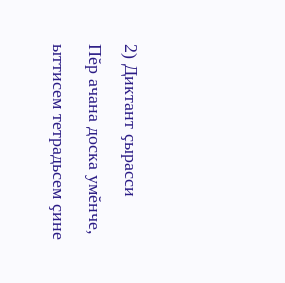2) Диктант ҫырасси
Пĕр ачана доска умĕнче, ыттисем тетрадьсем ҫине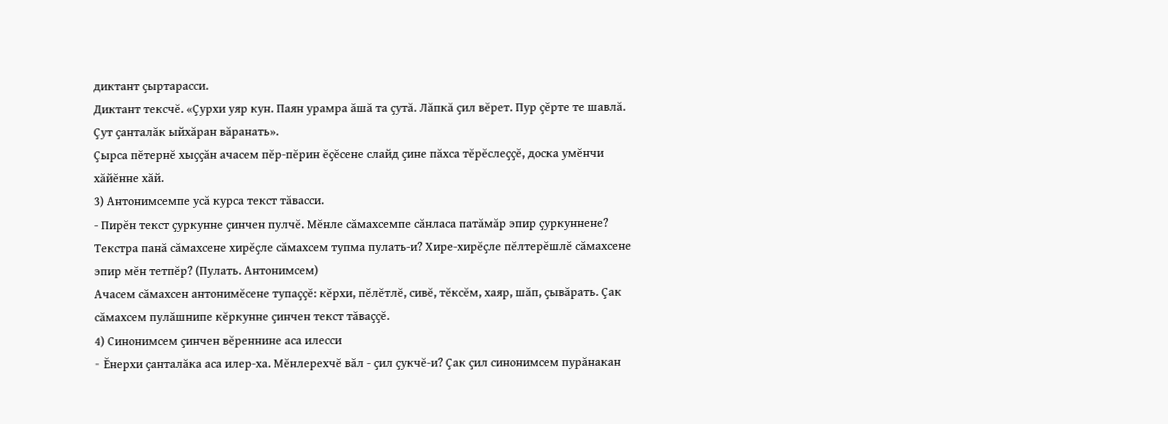диктант ҫыртарасси.
Диктант тексчĕ. «Ҫурхи уяр кун. Паян урамра ăшă та ҫутă. Лăпкă ҫил вĕрет. Пур ҫĕрте те шавлă. Ҫут ҫанталăк ыйхăран вăранать».
Ҫырса пĕтернĕ хыҫҫăн ачасем пĕр-пĕрин ĕҫĕсене слайд ҫине пăхса тĕрĕслеҫҫĕ, доска умĕнчи хăйĕнне хăй.
3) Антонимсемпе усă курса текст тăвасси.
- Пирĕн текст ҫуркунне ҫинчен пулчĕ. Мĕнле сăмахсемпе сăнласа патăмăр эпир ҫуркуннене? Текстра панă сăмахсене хирĕҫле сăмахсем тупма пулать-и? Хире-хирĕҫле пĕлтерĕшлĕ сăмахсене эпир мĕн тетпĕр? (Пулать. Антонимсем)
Ачасем сăмахсен антонимĕсене тупаҫҫĕ: кĕрхи, пĕлĕтлĕ, сивĕ, тĕксĕм, хаяр, шăп, ҫывăрать. Ҫак сăмахсем пулăшнипе кĕркунне ҫинчен текст тăваҫҫĕ.
4) Синонимсем ҫинчен вĕреннине аса илесси
- Ĕнерхи ҫанталăка аса илер-ха. Мĕнлерехчĕ вăл - ҫил ҫукчĕ-и? Ҫак ҫил синонимсем пурăнакан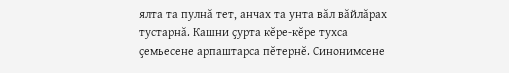ялта та пулнă тет, анчах та унта вăл вăйлăрах тустарнă. Кашни ҫурта кĕре-кĕре тухса ҫемьесене арпаштарса пĕтернĕ. Синонимсене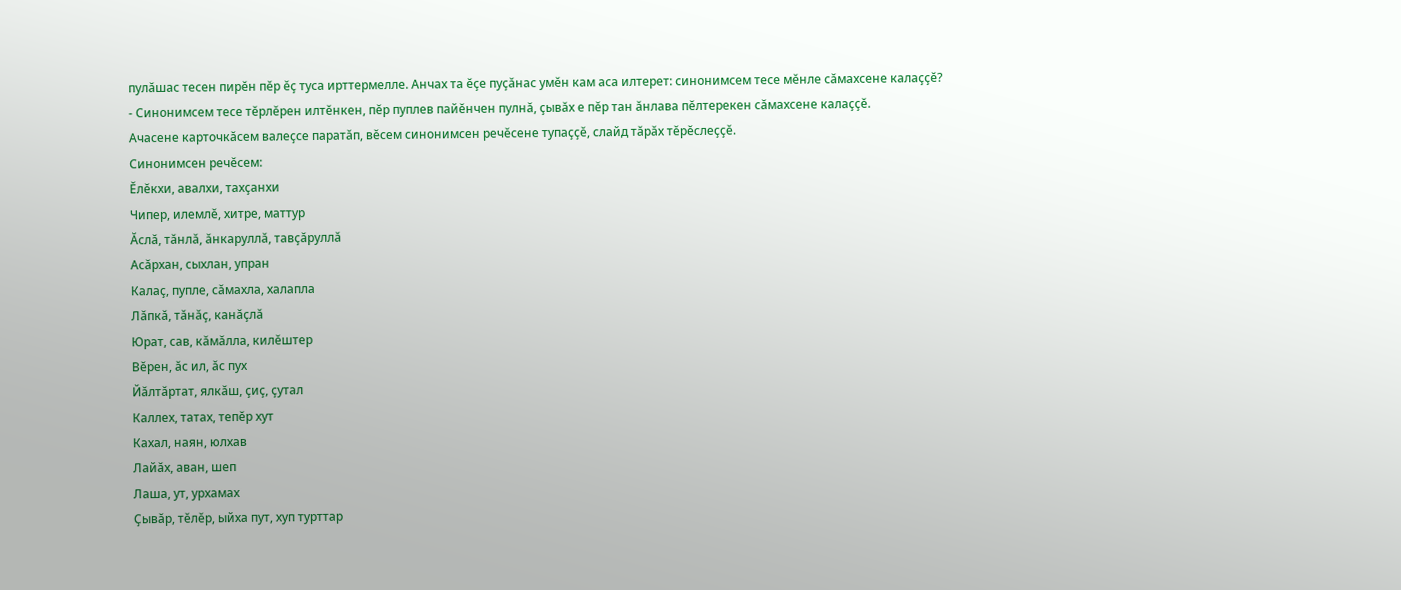пулăшас тесен пирĕн пĕр ĕҫ туса ирттермелле. Анчах та ĕҫе пуҫăнас умĕн кам аса илтерет: синонимсем тесе мĕнле сăмахсене калаҫҫĕ?
- Синонимсем тесе тĕрлĕрен илтĕнкен, пĕр пуплев пайĕнчен пулнă, ҫывăх е пĕр тан ăнлава пĕлтерекен сăмахсене калаҫҫĕ.
Ачасене карточкăсем валеҫсе паратăп, вĕсем синонимсен речĕсене тупаҫҫĕ, слайд тăрăх тĕрĕслеҫҫĕ.
Синонимсен речĕсем:
Ĕлĕкхи, авалхи, тахҫанхи
Чипер, илемлĕ, хитре, маттур
Ăслă, тăнлă, ăнкаруллă, тавҫăруллă
Асăрхан, сыхлан, упран
Калаҫ, пупле, сăмахла, халапла
Лăпкă, тăнăҫ, канăҫлă
Юрат, сав, кăмăлла, килĕштер
Вĕрен, ăс ил, ăс пух
Йăлтăртат, ялкăш, ҫиҫ, ҫутал
Каллех, татах, тепĕр хут
Кахал, наян, юлхав
Лайăх, аван, шеп
Лаша, ут, урхамах
Ҫывăр, тĕлĕр, ыйха пут, хуп турттар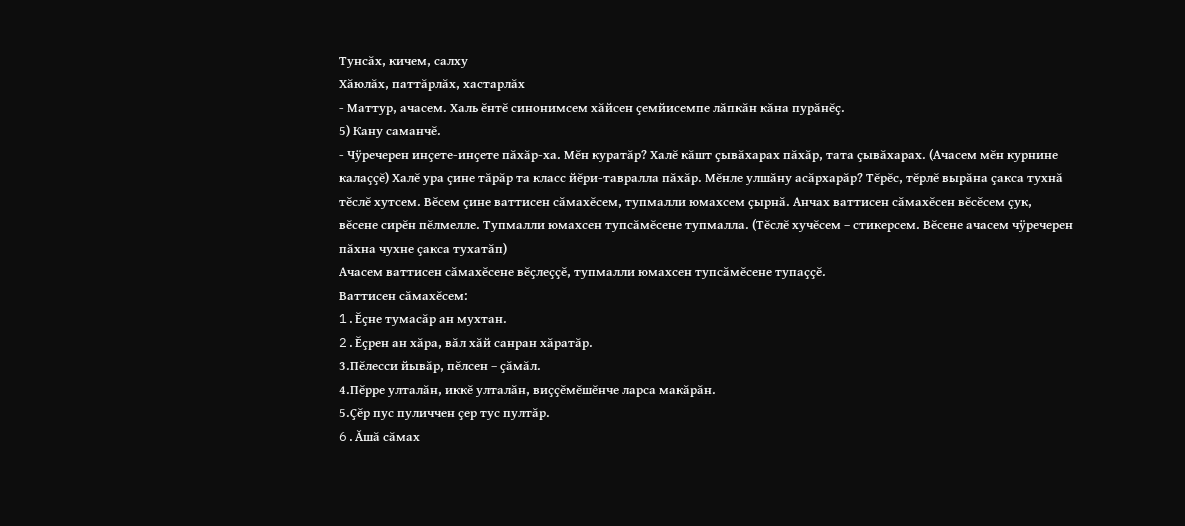Тунсăх, кичем, салху
Хăюлăх, паттăрлăх, хастарлăх
- Маттур, ачасем. Халь ĕнтĕ синонимсем хăйсен ҫемйисемпе лăпкăн кăна пурăнĕҫ.
5) Кану саманчĕ.
- Чӱречерен инҫете-инҫете пăхăр-ха. Мĕн куратăр? Халĕ кăшт ҫывăхарах пăхăр, тата ҫывăхарах. (Ачасем мĕн курнине калаҫҫĕ) Халĕ ура ҫине тăрăр та класс йĕри-тавралла пăхăр. Мĕнле улшăну асăрхарăр? Тĕрĕс, тĕрлĕ вырăна ҫакса тухнă тĕслĕ хутсем. Вĕсем ҫине ваттисен сăмахĕсем, тупмалли юмахсем ҫырнă. Анчах ваттисен сăмахĕсен вĕсĕсем ҫук, вĕсене сирĕн пĕлмелле. Тупмалли юмахсен тупсăмĕсене тупмалла. (Тĕслĕ хучĕсем – стикерсем. Вĕсене ачасем чӱречерен пăхна чухне ҫакса тухатăп)
Ачасем ваттисен сăмахĕсене вĕҫлеҫҫĕ, тупмалли юмахсен тупсăмĕсене тупаҫҫĕ.
Ваттисен сăмахĕсем:
1.Ĕҫне тумасăр ан мухтан.
2.Ĕҫрен ан хăра, вăл хăй санран хăратăр.
3.Пĕлесси йывăр, пĕлсен – ҫăмăл.
4.Пĕрре улталăн, иккĕ улталăн, виҫҫĕмĕшĕнче ларса макăрăн.
5.Ҫĕр пус пуличчен ҫер тус пултăр.
6.Ăшă сăмах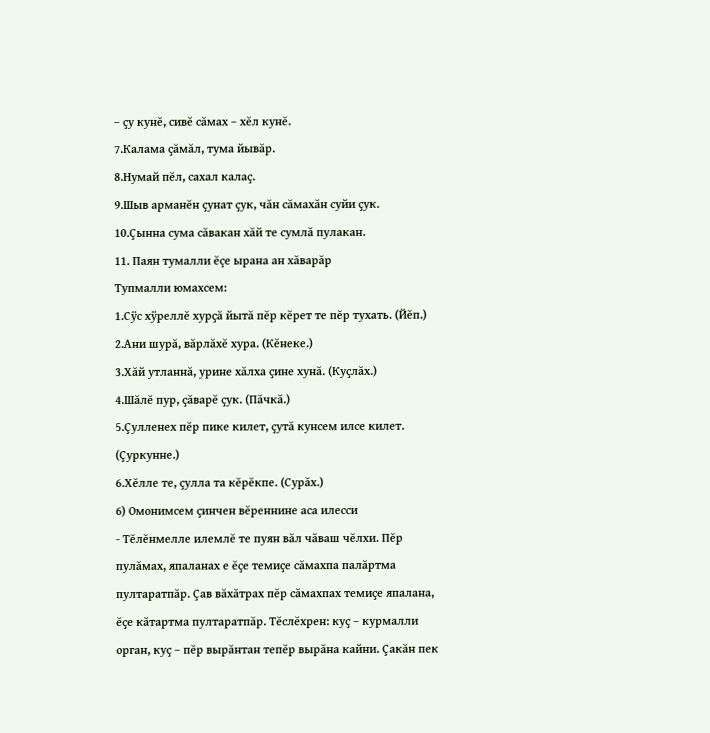– ҫу кунĕ, сивĕ сăмах – хĕл кунĕ.
7.Калама ҫăмăл, тума йывăр.
8.Нумай пĕл, сахал калаҫ.
9.Шыв арманĕн ҫунат ҫук, чăн сăмахăн суйи ҫук.
10.Ҫынна сума сăвакан хăй те сумлă пулакан.
11. Паян тумалли ĕçе ырана ан хăварăр
Тупмалли юмахсем:
1.Сӱс хӱреллĕ хурҫă йытă пĕр кĕрет те пĕр тухать. (Йĕп.)
2.Ани шурă, вăрлăхĕ хура. (Кĕнеке.)
3.Хăй утланнă, урине хăлха ҫине хунă. (Куҫлăх.)
4.Шăлĕ пур, ҫăварĕ ҫук. (Пăчкă.)
5.Ҫулленех пĕр пике килет, ҫутă кунсем илсе килет. (Ҫуркунне.)
6.Хĕлле те, ҫулла та кĕрĕкпе. (Сурăх.)
6) Омонимсем ҫинчен вĕреннине аса илесси
- Тĕлĕнмелле илемлĕ те пуян вăл чăваш чĕлхи. Пĕр пулăмах, япаланах е ĕҫе темиҫе сăмахпа палăртма пултаратпăр. Ҫав вăхăтрах пĕр сăмахпах темиҫе япалана, ĕҫе кăтартма пултаратпăр. Тĕслĕхрен: куҫ – курмалли орган, куҫ – пĕр вырăнтан тепĕр вырăна кайни. Ҫакăн пек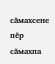сăмахсене пĕр сăмахпа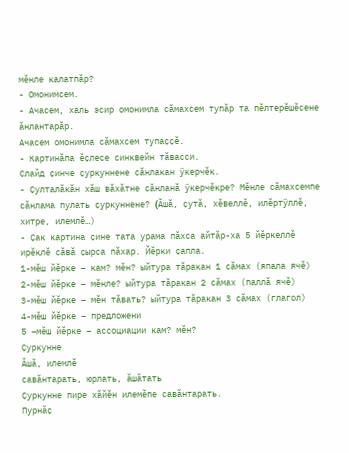мĕнле калатпăр?
- Омонимсем.
- Ачасем, халь эсир омонимла сăмахсем тупăр та пĕлтерĕшĕсене ăнлантарăр.
Ачасем омонимла сăмахсем тупаҫҫĕ.
- Картинăпа ĕҫлесе синквейн тăвасси.
Слайд ҫинче ҫуркуннене сăнлакан ӱкерчĕк.
- Ҫулталăкăн хăш вăхăтне сăнланă ӱкерчĕкре? Мĕнле сăмахсемпе сăнлама пулать ҫуркуннене? (Ăшă, ҫутă, хĕвеллĕ, илĕртӱллĕ, хитре, илемлĕ…)
- Ҫак картина ҫине тата урама пăхса айтăр-ха 5 йĕркеллĕ ирĕклĕ сăвă ҫырса пăхар. Йĕрки ҫапла.
1-мĕш йĕрке – кам? мĕн? ыйтура тăракан 1 сăмах (япала ячĕ)
2-мĕш йĕрке – мĕнле? ыйтура тăракан 2 сăмах (паллă ячĕ)
3-мĕш йĕрке – мĕн тăвать? ыйтура тăракан 3 сăмах (глагол)
4-мĕш йĕрке – предложени
5 –мĕш йĕрке – ассоциации кам? мĕн?
Ҫуркунне
Ăшă, илемлĕ
савăнтарать, юрлать, ăшăтать
Ҫуркунне пире хăйĕн илемĕпе савăнтарать.
Пурнăҫ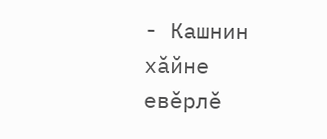- Кашнин хăйне евĕрлĕ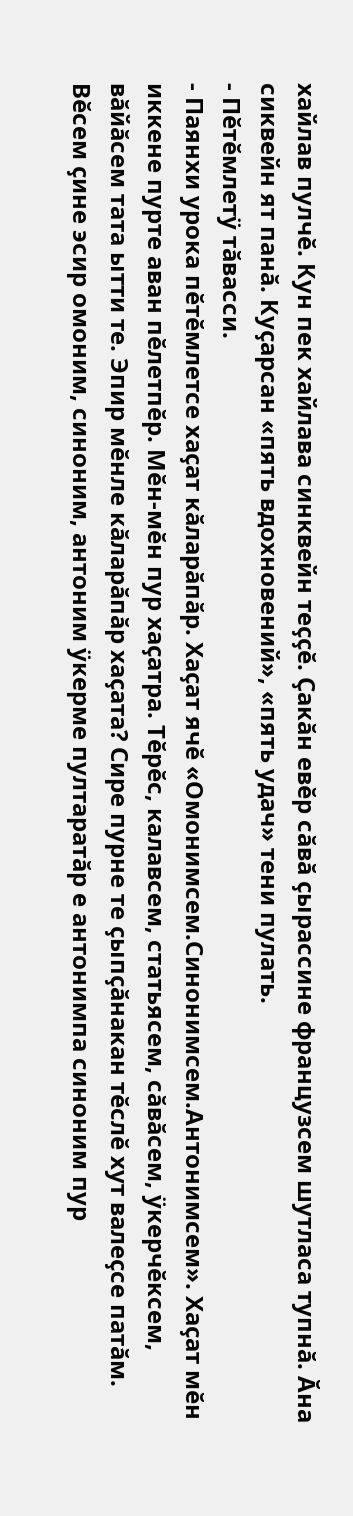хайлав пулчĕ. Кун пек хайлава синквейн теҫҫĕ. Ҫакăн евĕр сăвă ҫырассине французсем шутласа тупнă. Ăна сиквейн ят панă. Куҫарсан «пять вдохновений», «пять удач» тени пулать.
- Пĕтĕмлетӱ тăвасси.
- Паянхи урока пĕтĕмлетсе хаҫат кăларăпăр. Хаҫат ячĕ «Омонимсем.Синонимсем.Антонимсем». Хаҫат мĕн иккене пурте аван пĕлетпĕр. Мĕн-мĕн пур хаҫатра. Тĕрĕс, калавсем, статьясем, сăвăсем, ӱкерчĕксем, вăйăсем тата ытти те. Эпир мĕнле кăларăпăр хаҫата? Сире пурне те ҫыпҫăнакан тĕслĕ хут валеҫсе патăм. Вĕсем ҫине эсир омоним, синоним, антоним ӱкерме пултаратăр е антонимпа синоним пур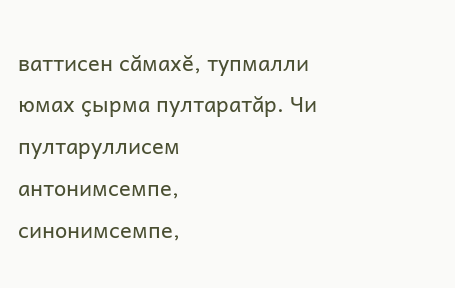ваттисен сăмахĕ, тупмалли юмах ҫырма пултаратăр. Чи пултаруллисем антонимсемпе, синонимсемпе,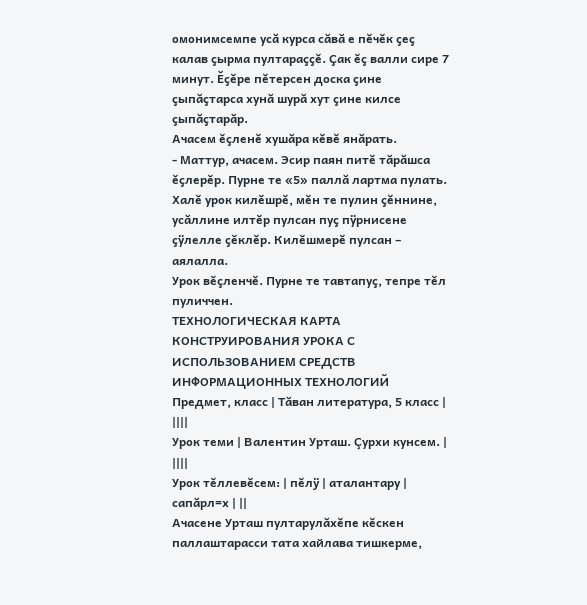омонимсемпе усă курса сăвă е пĕчĕк ҫеҫ калав ҫырма пултараҫҫĕ. Ҫак ĕҫ валли сире 7 минут. Ĕҫĕре пĕтерсен доска ҫине ҫыпăҫтарса хунă шурă хут ҫине килсе ҫыпăҫтарăр.
Ачасем ĕҫленĕ хушăра кĕвĕ янăрать.
- Маттур, ачасем. Эсир паян питĕ тăрăшса ĕҫлерĕр. Пурне те «5» паллă лартма пулать. Халĕ урок килĕшрĕ, мĕн те пулин ҫĕннине, усăллине илтĕр пулсан пуҫ пӱрнисене ҫӱлелле ҫĕклĕр. Килĕшмерĕ пулсан – аялалла.
Урок вĕҫленчĕ. Пурне те тавтапуҫ, тепре тĕл пуличчен.
ТЕХНОЛОГИЧЕСКАЯ КАРТА КОНСТРУИРОВАНИЯ УРОКА С ИСПОЛЬЗОВАНИЕМ СРЕДСТВ ИНФОРМАЦИОННЫХ ТЕХНОЛОГИЙ
Предмет, класс | Тăван литература, 5 класс | ||||
Урок теми | Валентин Урташ. Çурхи кунсем. | ||||
Урок тĕллевĕсем: | пĕлÿ | аталантару | сапăрл=х | ||
Ачасене Урташ пултарулăхĕпе кĕскен паллаштарасси тата хайлава тишкерме,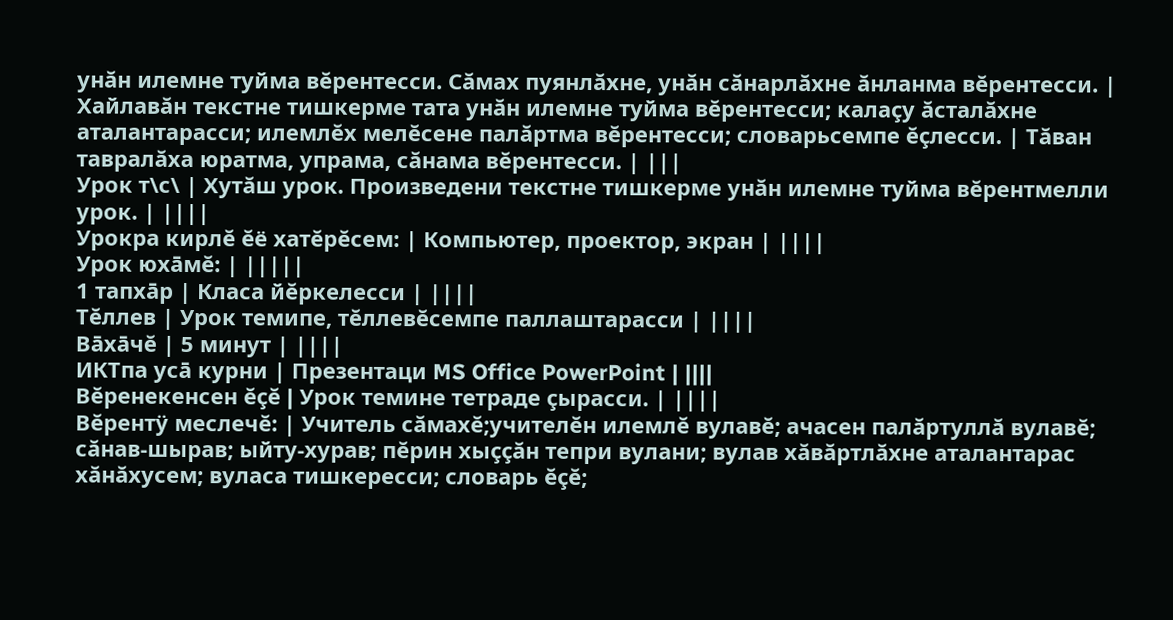унăн илемне туйма вĕрентесси. Сăмах пуянлăхне, унăн сăнарлăхне ăнланма вĕрентесси. | Хайлавăн текстне тишкерме тата унăн илемне туйма вĕрентесси; калаçу ăсталăхне аталантарасси; илемлĕх мелĕсене палăртма вĕрентесси; словарьсемпе ĕçлесси. | Тăван тавралăха юратма, упрама, сăнама вĕрентесси. | |||
Урок т\с\ | Хутăш урок. Произведени текстне тишкерме унăн илемне туйма вĕрентмелли урок. | ||||
Урокра кирлĕ ĕё хатĕрĕсем: | Компьютер, проектор, экран | ||||
Урок юхāмĕ: | |||||
1 тапхāр | Класа йĕркелесси | ||||
Тĕллев | Урок темипе, тĕллевĕсемпе паллаштарасси | ||||
Вāхāчĕ | 5 минут | ||||
ИКТпа усā курни | Презентаци MS Office PowerPoint | ||||
Вĕренекенсен ĕçĕ | Урок темине тетраде çырасси. | ||||
Вĕрентÿ меслечĕ: | Учитель сăмахĕ;учителĕн илемлĕ вулавĕ; ачасен палăртуллă вулавĕ; сăнав-шырав; ыйту-хурав; пĕрин хыççăн тепри вулани; вулав хăвăртлăхне аталантарас хăнăхусем; вуласа тишкересси; словарь ĕçĕ;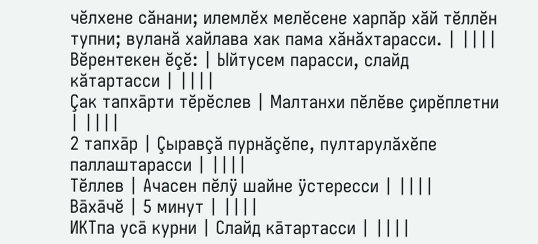чĕлхене сăнани; илемлĕх мелĕсене харпăр хăй тĕллĕн тупни; вуланă хайлава хак пама хăнăхтарасси. | ||||
Вĕрентекен ĕçĕ: | Ыйтусем парасси, слайд кăтартасси | ||||
Çак тапхāрти тĕрĕслев | Малтанхи пĕлĕве çирĕплетни | ||||
2 тапхāр | Çыравçă пурнăçĕпе, пултарулăхĕпе паллаштарасси | ||||
Тĕллев | Ачасен пĕлÿ шайне ÿстересси | ||||
Вāхāчĕ | 5 минут | ||||
ИКТпа усā курни | Слайд кāтартасси | ||||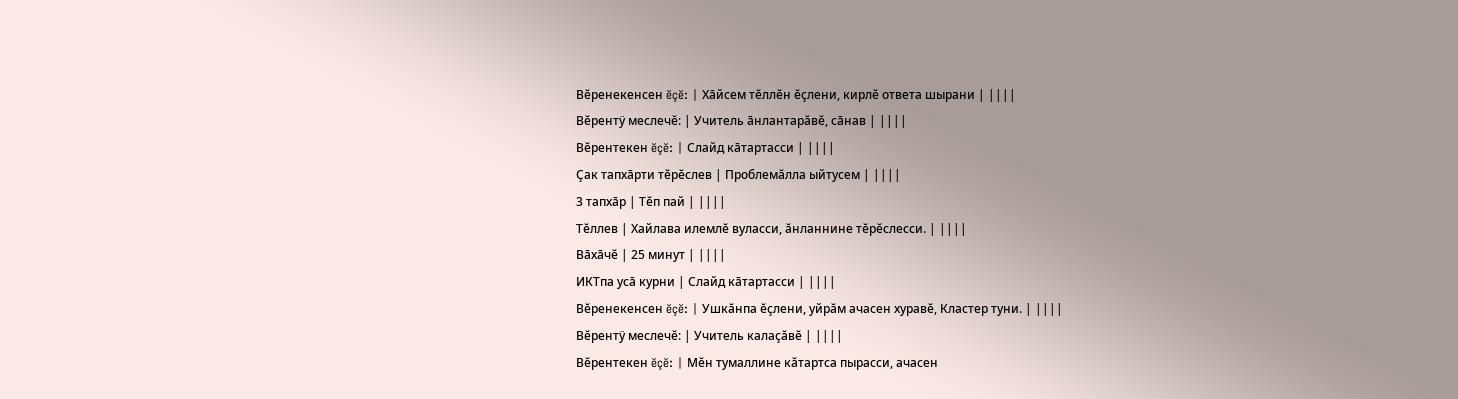Вĕренекенсен ĕçĕ: | Хāйсем тĕллĕн ĕçлени, кирлĕ ответа шырани | ||||
Вĕрентÿ меслечĕ: | Учитель āнлантарăвĕ, сāнав | ||||
Вĕрентекен ĕçĕ: | Слайд кāтартасси | ||||
Çак тапхāрти тĕрĕслев | Проблемăлла ыйтусем | ||||
3 тапхāр | Тĕп пай | ||||
Тĕллев | Хайлава илемлĕ вуласси, ăнланнине тĕрĕслесси. | ||||
Вāхāчĕ | 25 минут | ||||
ИКТпа усā курни | Слайд кāтартасси | ||||
Вĕренекенсен ĕçĕ: | Ушкăнпа ĕçлени, уйрăм ачасен хуравĕ, Кластер туни. | ||||
Вĕрентÿ меслечĕ: | Учитель калаçăвĕ | ||||
Вĕрентекен ĕçĕ: | Мĕн тумаллине кăтартса пырасси, ачасен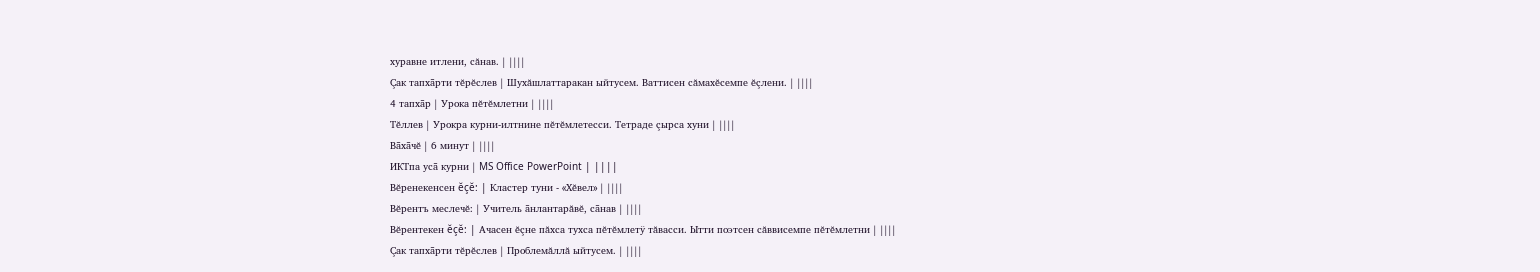хуравне итлени, сăнав. | ||||
Çак тапхāрти тĕрĕслев | Шухăшлаттаракан ыйтусем. Ваттисен сăмахĕсемпе ĕçлени. | ||||
4 тапхāр | Урока пĕтĕмлетни | ||||
Тĕллев | Урокра курни-илтнине пĕтĕмлетесси. Тетраде çырса хуни | ||||
Вāхāчĕ | 6 минут | ||||
ИКТпа усā курни | MS Office PowerPoint | ||||
Вĕренекенсен ĕçĕ: | Кластер туни - «Хĕвел» | ||||
Вĕрентъ меслечĕ: | Учитель āнлантарăвĕ, сāнав | ||||
Вĕрентекен ĕçĕ: | Ачасен ĕçне пăхса тухса пĕтĕмлетÿ тăвасси. Ытти поэтсен сăввисемпе пĕтĕмлетни | ||||
Çак тапхāрти тĕрĕслев | Проблемăллă ыйтусем. | ||||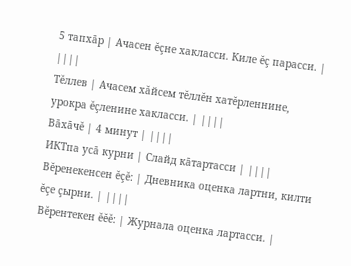5 тапхāр | Ачасен ĕçне хакласси. Киле ĕç парасси. | ||||
Тĕллев | Ачасем хăйсем тĕллĕн хатĕрленнине, урокра ĕçленине хакласси. | ||||
Вāхāчĕ | 4 минут | ||||
ИКТпа усā курни | Слайд кāтартасси | ||||
Вĕренекенсен ĕçĕ: | Дневника оценка лартни, килти ĕçе çырни. | ||||
Вĕрентекен ĕĕĕ: | Журнала оценка лартасси. |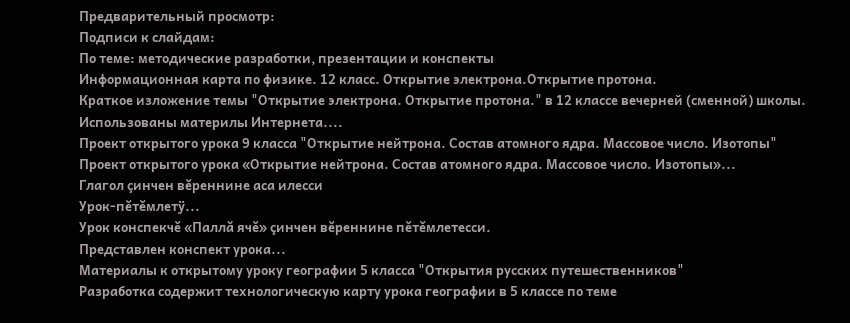Предварительный просмотр:
Подписи к слайдам:
По теме: методические разработки, презентации и конспекты
Информационная карта по физике. 12 класс. Открытие электрона.Открытие протона.
Краткое изложение темы "Открытие электрона. Открытие протона." в 12 классе вечерней (сменной) школы. Использованы материлы Интернета....
Проект открытого урока 9 класса "Открытие нейтрона. Состав атомного ядра. Массовое число. Изотопы"
Проект открытого урока «Открытие нейтрона. Состав атомного ядра. Массовое число. Изотопы»...
Глагол çинчен вĕреннине аса илесси
Урок-пĕтĕмлетÿ...
Урок конспекчĕ «Паллă ячĕ» çинчен вĕреннине пĕтĕмлетесси.
Представлен конспект урока...
Материалы к открытому уроку географии 5 класса "Открытия русских путешественников"
Разработка содержит технологическую карту урока географии в 5 классе по теме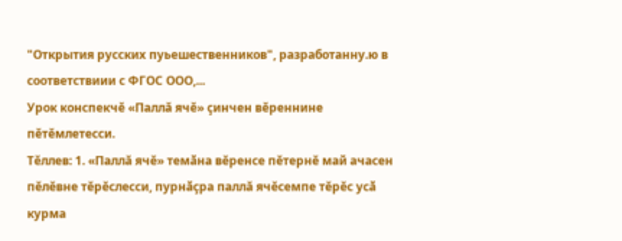"Открытия русских пуьешественников", разработанну.ю в соответствиии с ФГОС ООО,...
Урок конспекчĕ «Паллă ячĕ» çинчен вĕреннине пĕтĕмлетесси.
Тĕллев: 1. «Паллă ячĕ» темӑна вĕренсе пĕтернĕ май ачасен пĕлĕвне тĕрĕслесси, пурнӑçра паллă ячĕсемпе тĕрĕс усӑ курма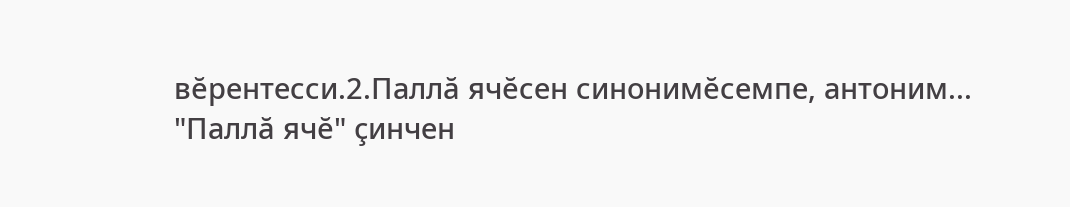вĕрентесси.2.Паллă ячĕсен синонимĕсемпе, антоним...
"Паллă ячĕ" çинчен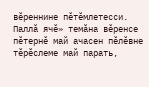вĕреннине пĕтĕмлетесси.
Паллă ячĕ» темӑна вĕренсе пĕтернĕ май ачасен пĕлĕвне тĕрĕслеме май парать,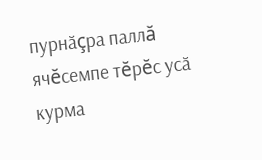пурнӑçра паллă ячĕсемпе тĕрĕс усӑ курма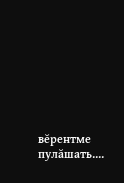вĕрентме пулăшать....